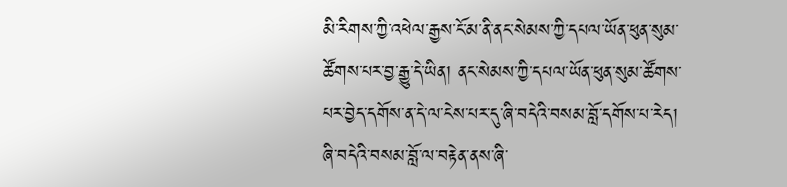མི་རིགས་ཀྱི་འཕེལ་རྒྱས་ངོ་མ་ནི་ནང་སེམས་ཀྱི་དཔལ་ཡོན་ཕུན་སུམ་ཚོགས་པར་བྱ་རྒྱུ་དེ་ཡིན། ནང་སེམས་ཀྱི་དཔལ་ཡོན་ཕུན་སུམ་ཚོགས་པར་བྱེད་དགོས་ན་དེ་ལ་ངེས་པར་དུ་ཞི་བདེའི་བསམ་བློ་དགོས་པ་རེད། ཞི་བདེའི་བསམ་བློ་ལ་བརྟེན་ནས་ཞི་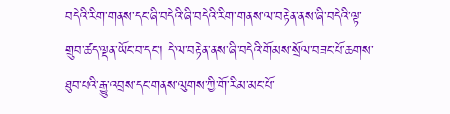བདེའི་རིག་གནས་དང་ཞི་བདེའི་ཞི་བདེའི་རིག་གནས་ལ་བརྟེན་ནས་ཞི་བདེའི་ལྟ་གྲུབ་ཚད་ལྡན་ཡོང་བ་དང་། དེ་ལ་བརྟེན་ནས་ཞི་བདེའི་གོམས་སྲོལ་བཟང་པོ་ཆགས་ཐུབ་པའི་རྒྱུ་འབྲས་དང་གནས་ལུགས་ཀྱི་གོ་རིམ་མང་པོ་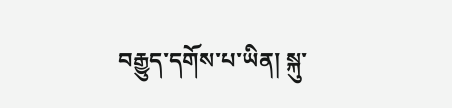བརྒྱུད་དགོས་པ་ཡིན། སྐུ་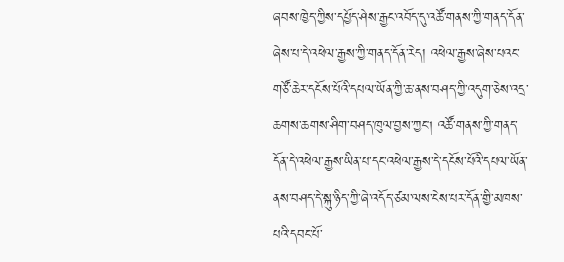ཞབས་ཁྱེད་ཀྱིས་དཔྱོད་ཤེས་རྒྱང་འབོད་དུ་འཚོ་གནས་ཀྱི་གནད་དོན་ཞེས་པ་དེ་འཕེལ་རྒྱས་ཀྱི་གནད་དོན་རེད། འཕེལ་རྒྱས་ཞེས་པའང་གཙོ་ཆེར་དངོས་པོའི་དཔལ་ཡོན་ཀྱི་ཆ་ནས་བཤད་ཀྱི་འདུག་ཅེས་འདྲ་ཆགས་ཆགས་ཤིག་བཤད་ཁུལ་བྱས་ཀྱང། འཚོ་གནས་ཀྱི་གནད་དོན་དེ་འཕེལ་རྒྱས་ཡིན་པ་དང་འཕེལ་རྒྱས་དེ་དངོས་པོའི་དཔལ་ཡོན་ནས་བཤད་དེ་སྐུ་ཉིད་ཀྱི་ཞེ་འདོད་ཙམ་ལས་ངེས་པར་དོན་གྱི་མཁས་པའི་དབང་པོ་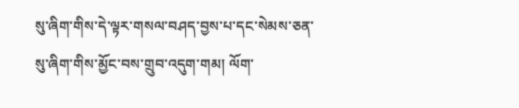སུ་ཞིག་གིས་དེ་ལྟར་གསལ་བཤད་བྱས་པ་དང་སེམས་ཅན་སུ་ཞིག་གིས་མྱོང་བས་གྲུབ་འདུག་གམ། ལོག་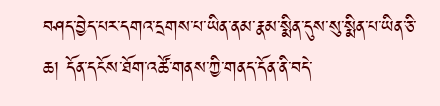བཤད་བྱེད་པར་དགའ་དྲགས་པ་ཡིན་ནམ་རྣམ་སྨིན་དུས་སུ་སྨིན་པ་ཡིན་ཅི་ཆ། དོན་དངོས་ཐོག་འཚོ་གནས་ཀྱི་གནད་དོན་ནི་བདེ་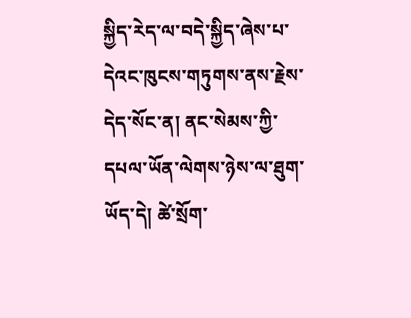སྐྱིད་རེད་ལ་བདེ་སྐྱིད་ཞེས་པ་དེའང་ཁུངས་གཏུགས་ནས་རྗེས་དེད་སོང་ན། ནང་སེམས་ཀྱི་དཔལ་ཡོན་ལེགས་ཉེས་ལ་ཐུག་ཡོད་དེ། ཚེ་སྲོག་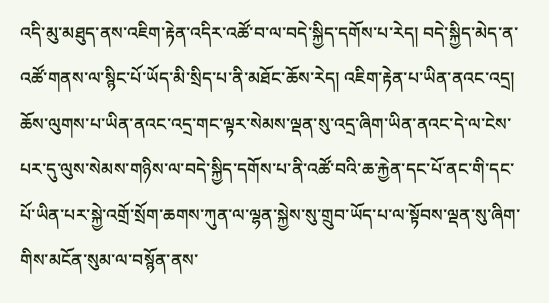འདི་མུ་མཐུད་ནས་འཇིག་རྟེན་འདིར་འཚོ་བ་ལ་བདེ་སྐྱིད་དགོས་པ་རེད། བདེ་སྐྱིད་མེད་ན་འཚོ་གནས་ལ་སྙིང་པོ་ཡོད་མི་སྲིད་པ་ནི་མཐོང་ཆོས་རེད། འཇིག་རྟེན་པ་ཡིན་ནའང་འདྲ། ཆོས་ལུགས་པ་ཡིན་ནའང་འདྲ་གང་ལྟར་སེམས་ལྡན་སུ་འདྲ་ཞིག་ཡིན་ནའང་དེ་ལ་ངེས་པར་དུ་ལུས་སེམས་གཉིས་ལ་བདེ་སྐྱིད་དགོས་པ་ནི་འཚོ་བའི་ཆ་རྐྱེན་དང་པོ་ནང་གི་དང་པོ་ཡིན་པར་སྐྱེ་འགྲོ་སྲོག་ཆགས་ཀུན་ལ་ལྷན་སྐྱེས་སུ་གྲུབ་ཡོད་པ་ལ་སྟོབས་ལྡན་སུ་ཞིག་གིས་མངོན་སུམ་ལ་བསྙོན་ནས་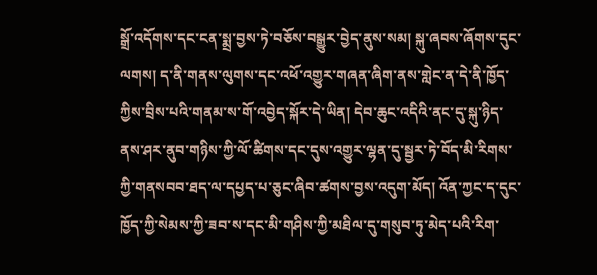སྒྲོ་འདོགས་དང་ངན་སྨྲ་བྱས་ཏེ་བཅོས་བསྒྱུར་བྱེད་ནུས་སམ། སྐུ་ཞབས་ཞོགས་དུང་ལགས། ད་ནི་གནས་ལུགས་དང་འཕོ་འགྱུར་གཞན་ཞིག་ནས་གླེང་ན་དེ་ནི་ཁྱོད་ཀྱིས་བྲིས་པའི་གནམ་ས་གོ་འབྱེད་སྐོར་དེ་ཡིན། དེབ་ཆུང་འདིའི་ནང་དུ་སྐུ་ཉིད་ནས་ཤར་ནུབ་གཉིས་ཀྱི་ལོ་ཚིགས་དང་དུས་འགྱུར་ལྷན་དུ་སྦྱར་ཏེ་བོད་མི་རིགས་ཀྱི་གནསབབ་ཐད་ལ་དཔྱད་པ་ཅུང་ཞིབ་ཚགས་བྱས་འདུག་མོད། འོན་ཀྱང་ད་དུང་ཁྱོད་ཀྱི་སེམས་ཀྱི་ཟབ་ས་དང་མི་གཤིས་ཀྱི་མཐིལ་དུ་གསུབ་ཏུ་མེད་པའི་རིག་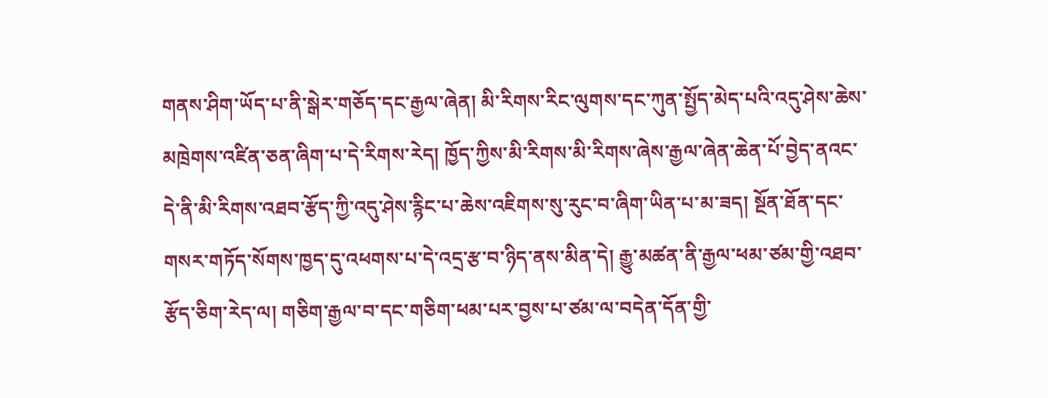གནས་ཤིག་ཡོད་པ་ནི་སྒེར་གཅོད་དང་རྒྱལ་ཞེན། མི་རིགས་རིང་ལུགས་དང་ཀུན་སྤྱོད་མེད་པའི་འདུ་ཤེས་ཆེས་མཁྲེགས་འཛིན་ཅན་ཞིག་པ་དེ་རིགས་རེད། ཁྱོད་ཀྱིས་མི་རིགས་མི་རིགས་ཞེས་རྒྱལ་ཞེན་ཆེན་པོ་བྱེད་ནའང་དེ་ནི་མི་རིགས་འཐབ་རྩོད་ཀྱི་འདུ་ཤེས་རྙིང་པ་ཆེས་འཇིགས་སུ་རུང་བ་ཞིག་ཡིན་པ་མ་ཟད། སྔོན་ཐོན་དང་གསར་གཏོད་སོགས་ཁྱད་དུ་འཕགས་པ་དེ་འདྲ་རྩ་བ་ཉིད་ནས་མིན་དེ། རྒྱུ་མཚན་ནི་རྒྱལ་ཕམ་ཙམ་གྱི་འཐབ་རྩོད་ཅིག་རེད་ལ། གཅིག་རྒྱལ་བ་དང་གཅིག་ཕམ་པར་བྱས་པ་ཙམ་ལ་བདེན་དོན་གྱི་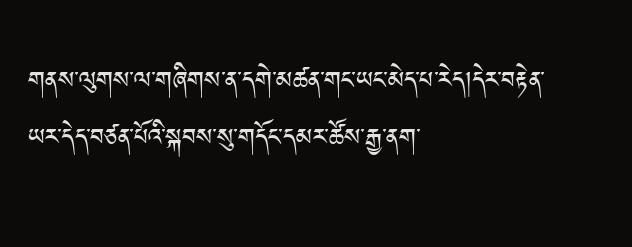གནས་ལུགས་ལ་གཞིགས་ན་དགེ་མཚན་གང་ཡང་མེད་པ་རེད།དེར་བརྟེན་ཡར་དེད་བཙན་པོའི་སྐབས་སུ་གདོང་དམར་ཚོས་རྒྱ་ནག་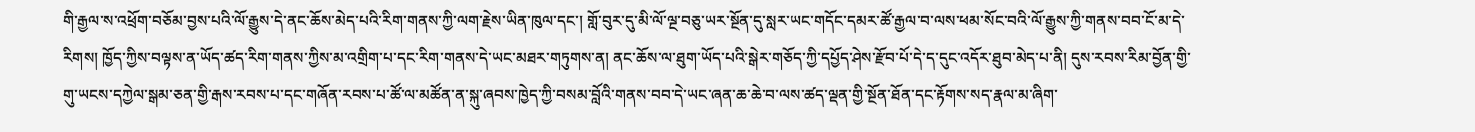གི་རྒྱལ་ས་འཕྲོག་བཅོམ་བྱས་པའི་ལོ་རྒྱུས་དེ་ནང་ཆོས་མེད་པའི་རིག་གནས་ཀྱི་ལག་རྗེས་ཡིན་ཁུལ་དང་། གློ་བུར་དུ་མི་ལོ་ལྔ་བཅུ་ཡར་སྔོན་དུ་སླར་ཡང་གདོང་དམར་ཚོ་རྒྱལ་བ་ལས་ཕམ་སོང་བའི་ལོ་རྒྱུས་ཀྱི་གནས་བབ་ངོ་མ་དེ་རིགས། ཁྱོད་ཀྱིས་བལྟས་ན་ཡོད་ཚད་རིག་གནས་ཀྱིས་མ་འགྲིག་པ་དང་རིག་གནས་དེ་ཡང་མཐར་གཏུགས་ན། ནང་ཆོས་ལ་ཐུག་ཡོད་པའི་སྒེར་གཅོད་ཀྱི་དཔྱོད་ཤེས་རྫོབ་པོ་དེ་ད་དུང་འདོར་ཐུབ་མེད་པ་ནི། དུས་རབས་རིམ་བྱོན་གྱི་གུ་ཡངས་དཀྱེལ་སྒམ་ཅན་གྱི་རྒས་རབས་པ་དང་གཞོན་རབས་པ་ཚོ་ལ་མཚོན་ན་སྐུ་ཞབས་ཁྱེད་ཀྱི་བསམ་བློའི་གནས་བབ་དེ་ཡང་ཞན་ཆ་ཆེ་བ་ལས་ཚད་ལྡན་གྱི་སྔོན་ཐོན་དང་རྟོགས་སད་རྣལ་མ་ཞིག་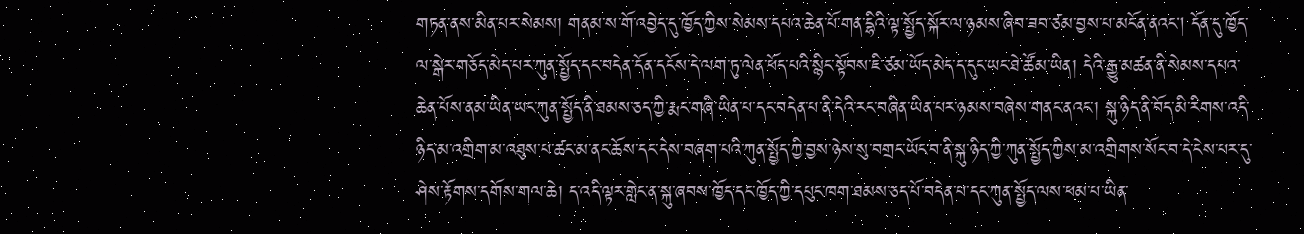གཏན་ནས་མིན་པར་སེམས། གནམ་ས་གོ་འབྱེད་དུ་ཁྱོད་ཀྱིས་སེམས་དཔའ་ཆེན་པོ་གན་དྷིའི་ལྟ་སྤྱོད་སྐོར་ལ་ཉམས་ཞིབ་ཟབ་ཙམ་བྱས་པ་མངོན་ནའང། དོན་དུ་ཁྱོད་ལ་སྒེར་གཅོད་མེད་པར་ཀུན་སྤྱོད་དང་བདེན་དོན་དངོས་དེ་ལག་ཏུ་ལེན་ཕོད་པའི་སྙིང་སྟོབས་ཇི་ཙམ་ཡོད་མེད་ད་དུང་ཡང་ཐེ་ཚོམ་ཡིན། དེའི་རྒྱུ་མཚན་ནི་སེམས་དཔའ་ཆེན་པོས་ནམ་ཡིན་ཡང་ཀུན་སྤྱོད་ནི་ཐམས་ཅད་ཀྱི་རྨང་གཞི་ཡིན་པ་དང་བདེན་པ་ནི་དེའི་རང་བཞིན་ཡིན་པར་ཉམས་བཞེས་གནང་ནའང་། སྐུ་ཉིད་ནི་བོད་མི་རིགས་འདི་ཉིད་མ་འགྲིག་མ་འཐུས་པ་ཚང་མ་ནང་ཆོས་དང་དེས་བཞག་པའི་ཀུན་སྤྱོད་ཀྱི་བྱས་ཉེས་སུ་བགྲང་ཡོང་བ་ནི་སྐུ་ཉིད་ཀྱི་ཀུན་སྤྱོད་ཀྱིས་མ་འགྲིགས་སོང་བ་དེ་ངེས་པར་དུ་ཤེས་རྟོགས་དགོས་གལ་ཆེ། ད་འདི་ལྟར་གླེང་ན་སྐུ་ཞབས་ཁྱོད་དང་ཁྱོད་ཀྱི་དཔུང་ཁག་ཐམས་ཅད་པོ་བདེན་པ་དང་ཀུན་སྤྱོད་ལས་ཕམ་པ་ཡིན་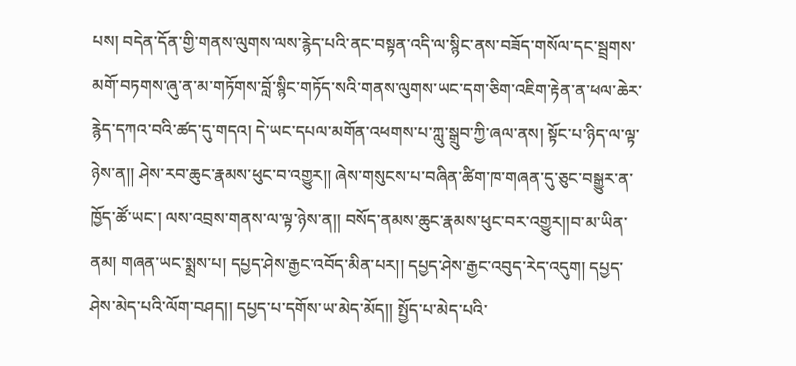པས། བདེན་དོན་གྱི་གནས་ལུགས་ལས་རྙེད་པའི་ནང་བསྟན་འདི་ལ་སྙིང་ནས་བཟོད་གསོལ་དང་སྦྲགས་མགོ་བཏགས་ཞུ་ན་མ་གཏོགས་བློ་སྙིང་གཏོད་སའི་གནས་ལུགས་ཡང་དག་ཅིག་འཇིག་རྟེན་ན་ཕལ་ཆེར་རྙེད་དཀའ་བའི་ཚད་དུ་གདའ། དེ་ཡང་དཔལ་མགོན་འཕགས་པ་ཀླུ་སྒྲུབ་ཀྱི་ཞལ་ནས། སྟོང་པ་ཉིད་ལ་ལྟ་ཉེས་ན།། ཤེས་རབ་ཆུང་རྣམས་ཕུང་བ་འགྱུར།། ཞེས་གསུངས་པ་བཞིན་ཚིག་ཁ་གཞན་དུ་ཅུང་བསྒྱུར་ན་ཁྱོད་ཚོ་ཡང་། ལས་འབྲས་གནས་ལ་ལྟ་ཉེས་ན།། བསོད་ནམས་ཆུང་རྣམས་ཕུང་བར་འགྱུར།།བ་མ་ཡིན་ནམ། གཞན་ཡང་སྨྲས་པ། དཔྱད་ཤེས་རྒྱང་འབོད་མིན་པར།། དཔྱད་ཤེས་རྒྱང་འབུད་རེད་འདུག། དཔྱད་ཤེས་མེད་པའི་ལོག་བཤད།། དཔྱད་པ་དགོས་ཡ་མེད་མོད།། སྤྱོད་པ་མེད་པའི་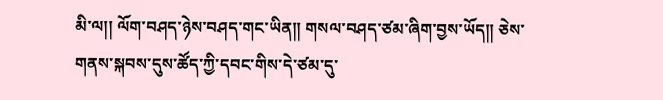མི་ལ།། ལོག་བཤད་ཉེས་བཤད་གང་ཡིན།། གསལ་བཤད་ཙམ་ཞིག་བྱས་ཡོད།། ཅེས་གནས་སྐབས་དུས་ཚོད་ཀྱི་དབང་གིས་དེ་ཙམ་དུ་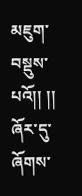མཇུག་བསྡུས་པའོ།། །།
ཞོར་དུ་ཞོགས་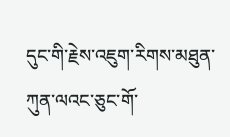དུང་གི་རྗེས་འཇུག་རིགས་མཐུན་ཀུན་ལའང་ཅུང་གོ་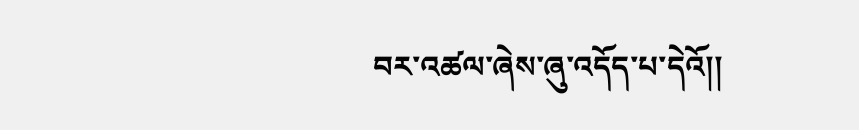བར་འཚལ་ཞེས་ཞུ་འདོད་པ་དེའོ།།